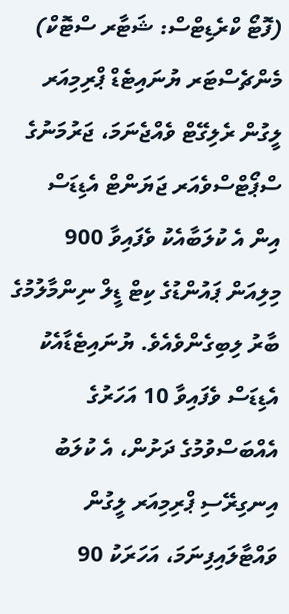(ފޮޓޯ ކްރެޑިޓްސް: ޝަޓާރ ސްޓޮކް)
މެންޗެސްޓަރ ޔުނައިޓެޑް ޕްރިމިއަރ ލީގުން ރެލިގޭޓް ވެއްޖެނަމަ، ޖަރުމަނުގެ ސްޕޯޓްސްވެއަރ ޖަޔަންޓް އެޑިޑަސް އިން އެ ކުލަބާއެކު ވެފައިވާ 900 މިލިއަން ޕައުންޑުގެ ކިޓް ޑީލް ނިންމާލުމުގެ ބާރު ލިބިގެންވެއެވެ. ޔުނައިޓެޑާއެކު އެޑިޑަސް ވެފައިވާ 10 އަހަރުގެ އެއްބަސްވުމުގެ ދަށުން، އެ ކުލަބު އިނގިރޭސި ޕްރިމިއަރ ލީގުން ވައްޓާލައިފިނަމަ، އަހަރަކު 90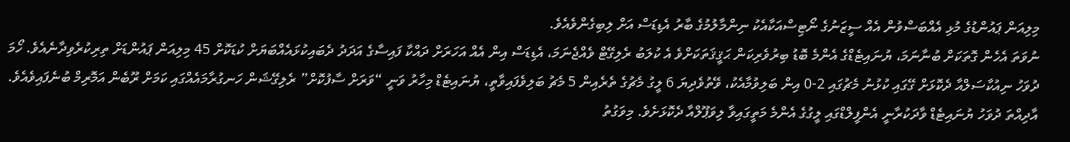މިލިއަން ޕައުންޑުގެ މުޅި އެއްބަސްވުން އެއް ސީޒަނުގެ ނޯޓިސްއަކާއެކު ނިންމާލުމުގެ ބާރު އެޑިޑަސް އަށް ލިބިގެންވެއެވެ.
ނުވަތަ އެހެން ގޮތަކަށް ބުނާނަމަ، ޔުނައިޓެޑްގެ އެންމެ ބޮޑު ބިރުވެރިކަން ޙަޤީޤަތަކަށްވެ އެ ކުލަބު ރެލިގޭޓް ވެއްޖެނަމަ، އެޑިޑަސް އިން އެއް އަހަރަށް ދައްކާ ފައިސާގެ އަދަދު ދެބައިކުޅައެއްބަޔަށް ކުޑަކޮށް 45 މިލިއަން ޕައުންޑަށް ތިރިކުރެވިދާނެއެވެ. ހޯމަ ދުވަހު ނިއުކާސަލްއާ ދެކޮޅަށް ގޭގައި ކުޅުނު މެޗުގައި 2-0 އިން ބަލިވުމާއެކު، ވޭތުވެދިޔަ 6 ލީގު މެޗުގެ ތެރެއިން 5 މެޗު ބަލިވެފައިވާތީ، ޔުނައިޓެޑް މިހާރު ވަނީ “ވަރަށް ސާފުކޮށް” ރެލިގޭޝަން ހަނގުރާމައެއްގައި ކަމަށް ރޫބެން އަމޮރިމް ބުނެފައިވެއެވެ.
އާދިއްތަ ދުވަހު ޔުނައިޓެޑް ވާދަކުރާނީ އެންފީލްޑްގައި ލީގުގެ އެންމެ މަތީގައިވާ ލިވަޕޫލްއާ ދެކޮޅަށެވެ. މިވަގުތު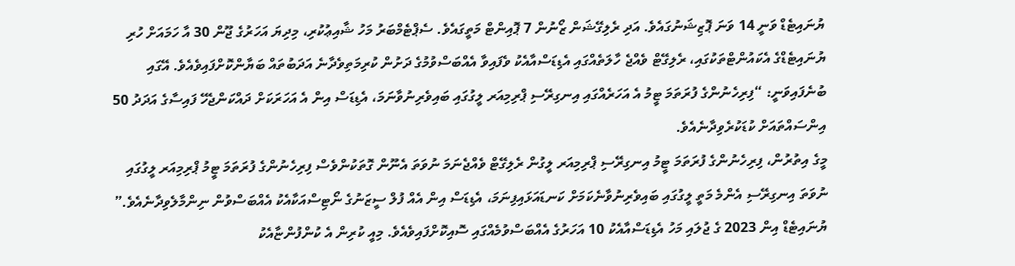ޔުނައިޓެޑް ވަނީ 14 ވަނަ ޕޮޒިޝަނުގައެވެ. އަދި ރެލިގޭޝަން ޒޯނުން 7 ޕޮއިންޓް މަތީގައެވެ. ސެޕްޓެމްބަރު މަހު ޝާއިޢުކުރި، މިދިޔަ އަހަރުގެ ޖޫން 30 އާ ހަމައަށް ހުރި ޔުނައިޓެޑްގެ އެކައުންޓްތަކުގައި، ރެލިގޭޓް ވެއްޖެ ހާލަތެއްގައި އެޑިޑަސްއާއެކު ވެފައިވާ އެއްބަސްވުމުގެ ދަށުން ކުރިމަތިވެދާނެ އަދަބުތައް ބަޔާންކޮށްފައިވެއެވެ. އޭގައި ބުނެފައިވަނީ: “ފިރިހެނުންގެ ފުރަތަމަ ޓީމު އެ އަހަރެއްގައި އިނގިރޭސި ޕްރިމިއަރ ލީގުގައި ބައިވެރިނުވާނަމަ، އެޑިޑަސް އިން އެ އަހަރަކަށް ދައްކަންޖެހޭ ފައިސާގެ އަދަދު 50 އިންސައްތައަށް ކުޑަކުރެވިދާނެއެވެ.
މީގެ އިތުރުން، ފިރިހެނުންގެ ފުރަތަމަ ޓީމު އިނގިރޭސި ޕްރިމިއަރ ލީގުން ރެލިގޭޓް ވެއްޖެނަމަ ނުވަތަ އެނޫން ގޮތަކުންވެސް ފިރިހެނުންގެ ފުރަތަމަ ޓީމު ޕްރިމިއަރ ލީގުގައި ނުވަތަ އިނގިރޭސި އެންމެ މަތީ ލީގުގައި ބައިވެރިނުވާނެކަމަށް ކަނޑައަޅައިފިނަމަ، އެޑިޑަސް އިން އެއް ފުލް ސީޒަނުގެ ނޯޓިސްއަކާއެކު އެއްބަސްވުން ނިންމާލެވިދާނެއެވެ.” ޔުނައިޓެޑް އިން 2023 ގެ ޖުލައި މަހު އެޑިޑަސްއާއެކު 10 އަހަރުގެ އެއްބަސްވުމެއްގައި ސޮއިކޮށްފައިވެއެވެ. މިއީ ކުރިން އެ ކުންފުންޏާއެކު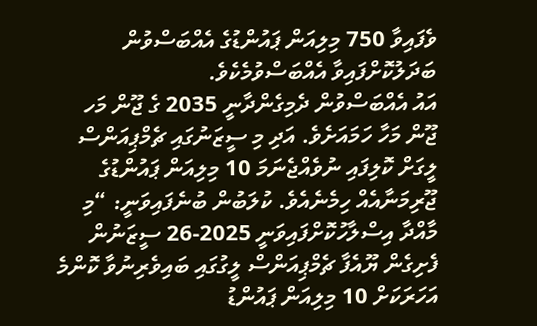ވެފައިވާ 750 މިލިއަން ޕައުންޑުގެ އެއްބަސްވުން ބަދަލުކޮށްފައިވާ އެއްބަސްވުމެކެވެ.
އައު އެއްބަސްވުން ދެމިގެންދާނީ 2035 ގެ ޖޫން މަހ ޖޫން މަހާ ހަމައަށެވެ. އަދި މި ސީޒަނުގައި ޗެމްޕިއަންސް ލީގަށް ކޮލިފައި ނުވެއްޖެނަމަ 10 މިލިއަން ޕައުންޑުގެ ޖޫރިމަނާއެއް ހިމެނެއެވެ. ކުލަބުން ބުނެފައިވަނީ: “މި މާއްދާ އިސްލާހުކޮށްފައިވަނީ 2025-26 ސީޒަނުން ފެށިގެން ޔޫއެފާ ޗެމްޕިއަންސް ލީގުގައި ބައިވެރިނުވާ ކޮންމެ އަހަރަކަށް 10 މިލިއަން ޕައުންޑު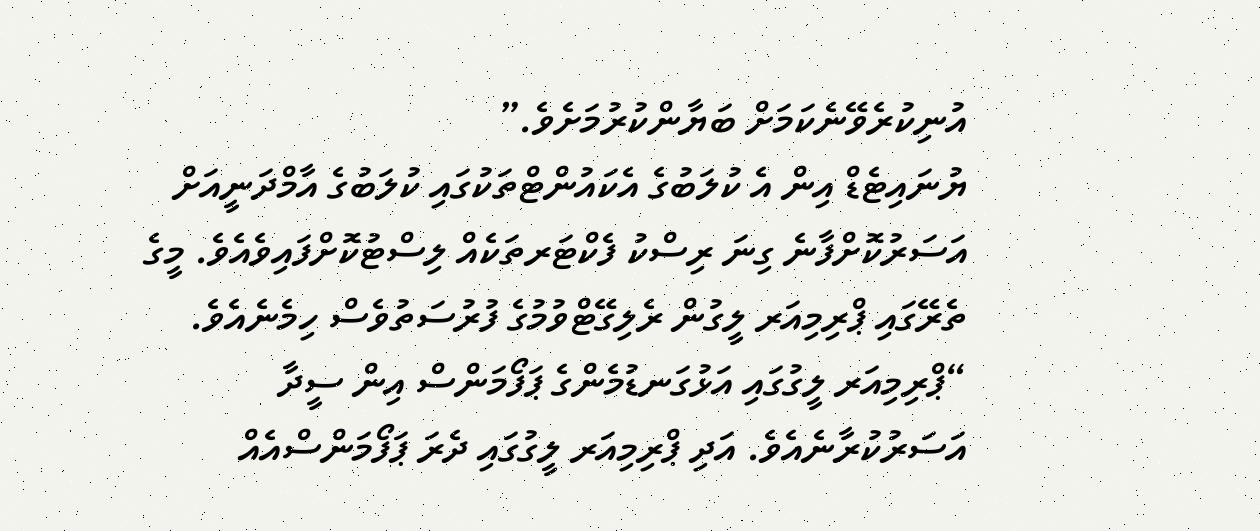އުނިކުރެވޭނެކަމަށް ބަޔާންކުރުމަށެވެ.”
ޔުނައިޓެޑް އިން އެ ކުލަބުގެ އެކައުންޓްތަކުގައި ކުލަބުގެ އާމްދަނީއަށް އަސަރުކޮށްފާނެ ގިނަ ރިސްކު ފެކްޓަރތަކެއް ލިސްޓުކޮށްފައިވެއެވެ. މީގެ ތެރޭގައި ޕްރިމިއަރ ލީގުން ރެލިގޭޓްވުމުގެ ފުރުސަތުވެސް ހިމެނެއެވެ. “ޕްރިމިއަރ ލީގުގައި އަޅުގަނޑުމެންގެ ޕަފޯމަންސް އިން ސީދާ އަސަރުކުރާނެއެވެ. އަދި ޕްރިމިއަރ ލީގުގައި ދެރަ ޕަފޯމަންސްއެއް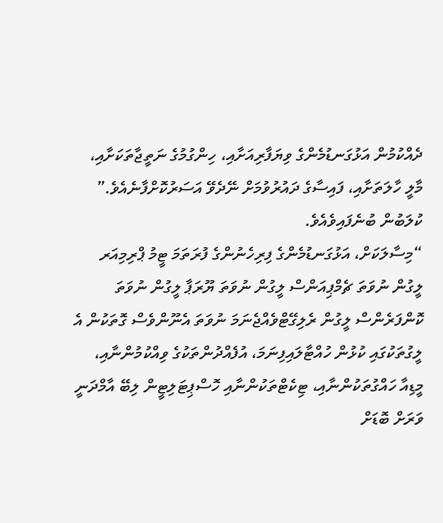ދެއްކުމުން އަޅުގަނޑުމެންގެ ވިޔަފާރިއަށާއި، ހިންގުމުގެ ނަތީޖާތަކަށާއި، މާލީ ހާލަތަށާއި، ފައިސާގެ ދައުރުވުމަށް ނޭދެވޭ އަސަރުކޮށްފާނެއެވެ.” ކުލަބުން ބުނެފައިވެއެވެ.
“މިސާލަކަށް، އަޅުގަނޑުމެންގެ ފިރިހެނުންގެ ފުރަތަމަ ޓީމު ޕްރިމިއަރ ލީގުން ނުވަތަ ޗެމްޕިއަންސް ލީގުން ނުވަތަ ޔޫރަޕާ ލީގުން ނުވަތަ ކޮންފަރެންސް ލީގުން ރެލިގޭޓްވެއްޖެނަމަ ނުވަތަ އެނޫންވެސް ގޮތަކުން އެ ލީގުތަކުގައި ކުޅުން ހުއްޓާލައިފިނަމަ، އުފެއްދުންތަކުގެ ވިއްކުމުންނާއި، މީޑިއާ ހައްގުތަކުންނާއި، ޓިކެޓްތަކުންނާއި ހޮސްޕިޓަލިޓީން ލިބޭ އާމްދަނީ ވަރަށް ބޮޑަށް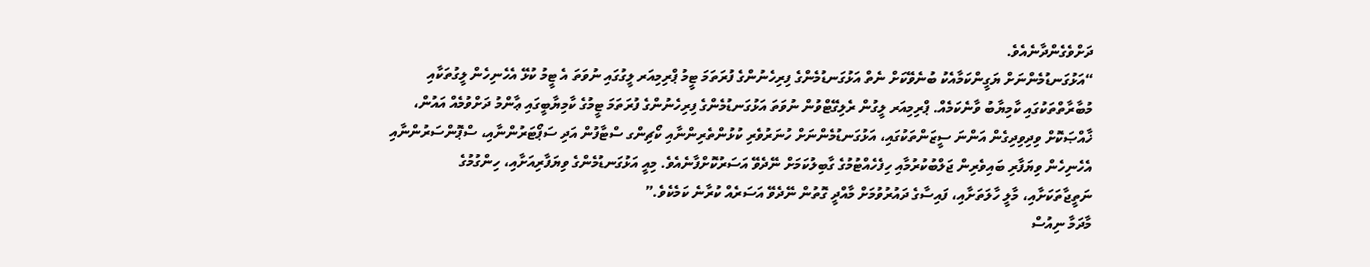ދަށްވެގެންދާނެއެވެ.
“އަޅުގަނޑުމެންނަށް ޔަގީންކަމާއެކު ބުނެވޭކަށް ނެތް އަޅުގަނޑުމެންގެ ފިރިހެނުންގެ ފުރަތަމަ ޓީމު ޕްރިމިއަރ ލީގުގައި ނުވަތަ އެ ޓީމު ކުޅޭ އެހެނިހެން ލީގުތަކާއި މުބާރާތްތަކުގައި ކާމިޔާބު ވާނެކަމެއް. ޕްރިމިއަރ ލީގުން ރެލިގޭޓްވުން ނުވަތަ އަޅުގަނޑުމެންގެ ފިރިހެނުންގެ ފުރަތަމަ ޓީމުގެ ކާމިޔާބީގައި ޢާންމު ދަށްވުމެއް އައުން، ޚާއްޞަކޮށް ވިދިވިދިގެން އަންނަ ސީޒަންތަކުގައި، އަޅުގަނޑުމެންނަށް ހުނަރުވެރި ކުޅުންތެރިންނާއި ކޯޗިންގ ސްޓާފުން އަދި ސަޕޯޓަރުންނާއި، ސްޕޮންސަރުންނާއި އެހެނިހެން ވިޔަފާރި ބައިވެރިން ޖަލްބުކުރުމާއި ހިފެހެއްޓުމުގެ ގާބިލުކަމަށް ނޭދެވޭ އަސަރުކޮށްފާނެއެވެ. މިއީ އަޅުގަނޑުމެންގެ ވިޔަފާރިއަށާއި، ހިންގުމުގެ ނަތީޖާތަކަށާއި، މާލީ ހާލަތަށާއި، ފައިސާގެ ދައުރުވުމަށް މާއްދީ ގޮތުން ނޭދެވޭ އަސަރެއް ކުރާނެ ކަމެކެވެ.”
މާދަމާ ނިއުސް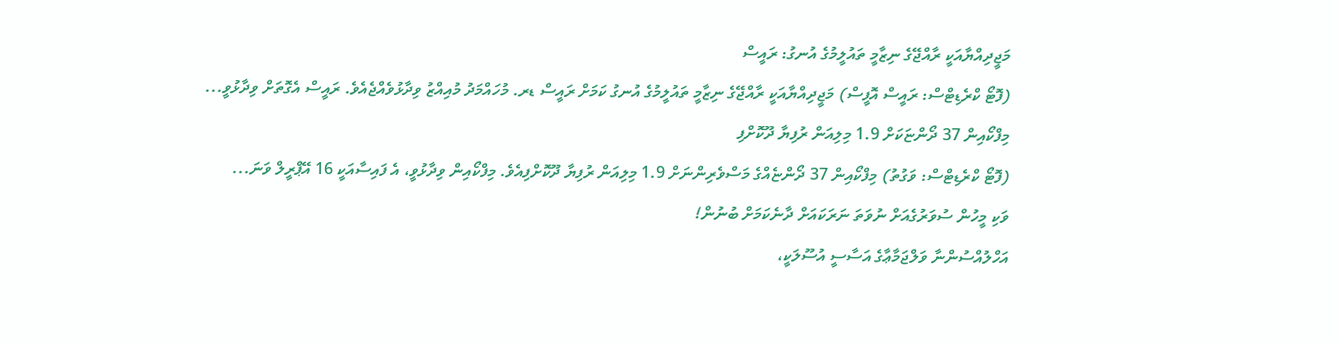މަޖީދިއްޔާއަކީ ރާއްޖޭގެ ނިޒާމީ ތައުލީމުގެ އުނގު: ރައީސް
(ފޮޓޯ ކްރެޑިޓްސް: ރައީސް އޮފީސް) މަޖީދިއްޔާއަކީ ރާއްޖޭގެ ނިޒާމީ ތައުލީމުގެ އުނގު ކަމަށް ރައީސް ޑރ. މުހައްމަދު މުއިއްޒު ވިދާޅުވެއްޖެއެވެ. ރައީސް އެގޮތަށް ވިދާޅުވީ...
މިފްކޯއިން 37 ދޯންޏަކަށް 1.9 މިލިއަން ރުފިޔާ ދޫކޮށްފި
(ފޮޓޯ ކްރެޑިޓްސް: ވަގުތު) މިފްކޯއިން 37 ދޯންޏެއްގެ މަސްވެރިންނަށް 1.9 މިލިއަން ރުފިޔާ ދޫކޮށްފިއެވެ. މިފްކޯއިން ވިދާޅުވީ، އެ ފައިސާއަކީ 16 އޭޕްރީލް ވަނަ...
ވަކި މީހުން ސުވަރުގެއަށް ނުވަތަ ނަރަކައަށް ދާނެކަމަށް ބުނުން!
އަހްލުއްސުންނާ ވަލްޖަމާޢާގެ އަސާސީ އުސޫލަކީ،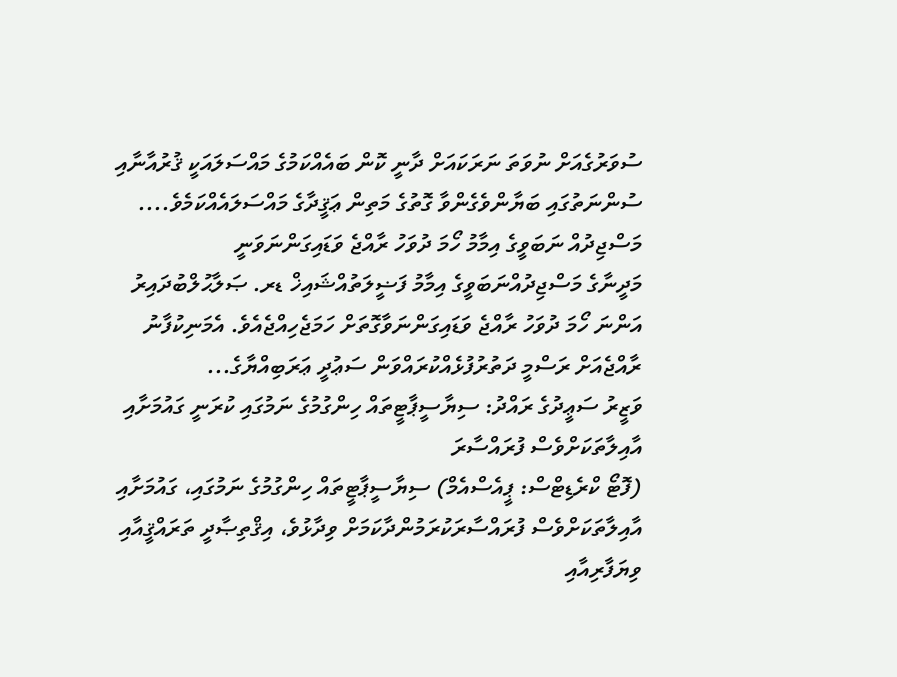ސުވަރުގެއަށް ނުވަތަ ނަރަކައަށް ދާނީ ކޮން ބައެއްކަމުގެ މައްސަލައަކީ ޤުރުއާނާއި ސުންނަތުގައި ބަޔާންވެގެންވާ ގޮތުގެ މަތިން ޢަޤީދާގެ މައްސަލައެއްކަމެވެ....
މަސްޖިދުއް ނަބަވީގެ އިމާމު ހޯމަ ދުވަހު ރާއްޖެ ވަޑައިގަންނަވަނީ
މަދީނާގެ މަސްޖިދުއްނަބަވީގެ އިމާމު ފަޟީލަތުއްޝައިޚް ޑރ. ޞަލާޙުލްބުދައިރު އަންނަ ހޯމަ ދުވަހު ރާއްޖެ ވަޑައިގަންނަވާގޮތަށް ހަމަޖެހިއްޖެއެވެ. އެމަނިކުފާނު ރާއްޖެއަށް ރަސްމީ ދަތުރުފުޅެއްކުރައްވަން ސަޢުދީ ޢަރަބިއްޔާގެ...
ވަޒީރު ސަޢީދުގެ ރައްދު: ސިޔާސީޕާޓީތައް ހިންގުމުގެ ނަމުގައި ކުރަނީ ގައުމަށާއި އާއިލާތަކަށްވެސް ފުރައްސާރަ
(ފޮޓޯ ކްރެޑިޓްސް: ޕީއެސްއެމް) ސިޔާސީޕާޓީތައް ހިންގުމުގެ ނަމުގައި، ގައުމަށާއި އާއިލާތަކަށްވެސް ފުރައްސާރަކުރަމުންދާކަމަށް ވިދާޅުވެ، އިޤްތިޞާދީ ތަރައްޤީއާއި ވިޔަފާރިއާއި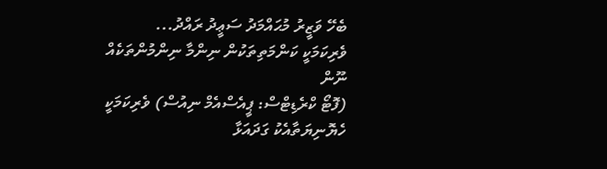ބެހޭ ވަޒީރު މުޙައްމަދު ސަޢީދު ރައްދު...
ވެރިކަމަކީ ކަންމަތިތަކުން ނިންމާ ނިންމުންތަކެއް ނޫން
(ފޮޓޯ ކްރެޑިޓްސް: ޕީއެސްއެމް ނިއުސް) ވެރިކަމަކީ ހެޔޮނިޔަތާއެކު ގަދައަޅާ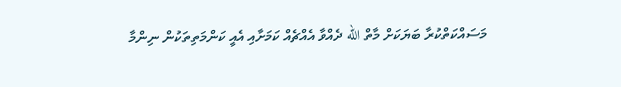މަސައްކަތްކުރާ ބަޔަކަށް މާތް الله ދެއްވާ އެއްޗެއް ކަމަށާއި އެއީ ކަންމަތިތަކުން ނިންމާ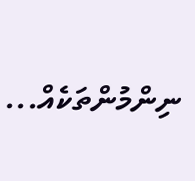ނިންމުންތަކެއް...